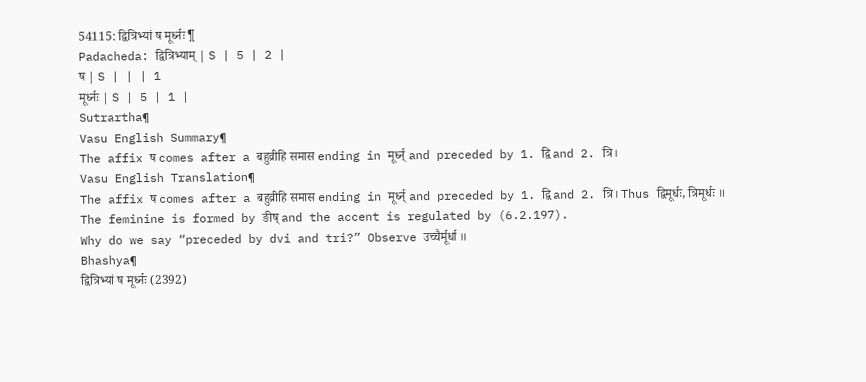54115: द्वित्रिभ्यां ष मूर्ध्नः¶
Padacheda: द्वित्रिभ्याम् | S | 5 | 2 |
ष | S | | | 1
मूर्ध्नः | S | 5 | 1 |
Sutrartha¶
Vasu English Summary¶
The affix ष comes after a बहुव्रीहि समास ending in मूर्ध्न् and preceded by 1. द्वि and 2. त्रि।
Vasu English Translation¶
The affix ष comes after a बहुव्रीहि समास ending in मूर्ध्न् and preceded by 1. द्वि and 2. त्रि। Thus द्विमूर्धः, त्रिमूर्धः ॥ The feminine is formed by ङीष् and the accent is regulated by (6.2.197).
Why do we say “preceded by dvi and tri?” Observe उच्चैर्मूर्धा ॥
Bhashya¶
द्वित्रिभ्यां ष मूर्ध्नः (2392)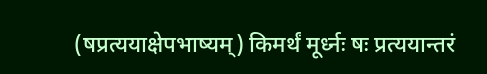(षप्रत्ययाक्षेपभाष्यम्) किमर्थं मूर्ध्नः षः प्रत्ययान्तरं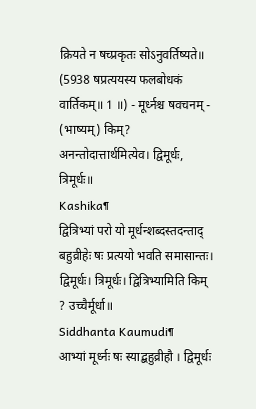क्रियते न षच्प्रकृतः सोऽनुवर्तिष्यते॥ (5938 षप्रत्ययस्य फलबोधकं वार्तिकम्॥ 1 ॥) - मूर्ध्नश्च षवचनम् - (भाष्यम्) किम्? अनन्तोदात्तार्थमित्येव। द्विमूर्धः, त्रिमूर्धः॥
Kashika¶
द्वित्रिभ्यां परो यो मूर्धन्शब्दस्तदन्ताद् बहुव्रीहेः षः प्रत्ययो भवति समासान्तः। द्विमूर्धः। त्रिमूर्धः। द्वित्रिभ्यामिति किम् ? उच्चैर्मूर्धा॥
Siddhanta Kaumudi¶
आभ्यां मूर्ध्नः षः स्याद्बहुव्रीहौ । द्विमूर्धः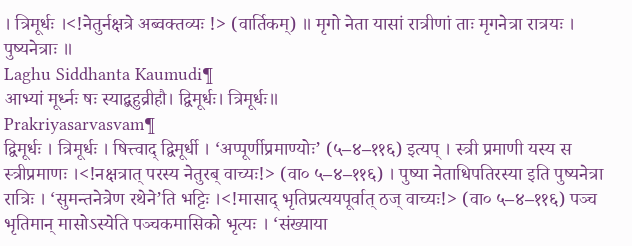। त्रिमूर्धः ।<!नेतुर्नक्षत्रे अब्वक्तव्यः !> (वार्तिकम्) ॥ मृगो नेता यासां रात्रीणां ताः मृगनेत्रा रात्रयः । पुष्यनेत्राः ॥
Laghu Siddhanta Kaumudi¶
आभ्यां मूर्ध्नः षः स्याद्बहुव्रीहौ। द्विमूर्धः। त्रिमूर्धः॥
Prakriyasarvasvam¶
द्विमूर्धः । त्रिमूर्धः । षित्त्वाद् द्विमूर्धी । ‘अप्पूर्णीप्रमाण्योः’ (५–४–११६) इत्यप् । स्त्री प्रमाणी यस्य स स्त्रीप्रमाणः ।<!नक्षत्रात् परस्य नेतुरब् वाच्यः!> (वा० ५–४–११६) । पुष्या नेताधिपतिरस्या इति पुष्यनेत्रा रात्रिः । ‘सुमन्तनेत्रेण रथेने’ति भट्टिः ।<!मासाद् भृतिप्रत्ययपूर्वात् ठज् वाच्यः!> (वा० ५–४–११६) पञ्च भृतिमान् मासोऽस्येति पञ्चकमासिको भृत्यः । ‘संख्याया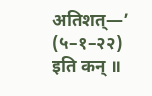अतिशत्—’ (५–१–२२) इति कन् ॥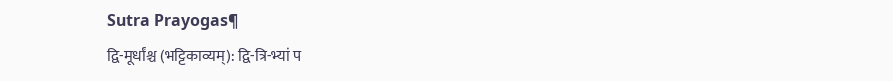Sutra Prayogas¶
द्वि-मूर्धांश्च (भट्टिकाव्यम्): द्वि-त्रि-भ्यां प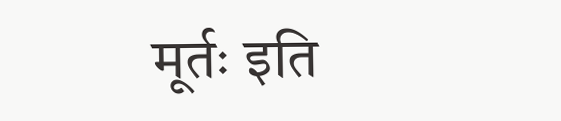मूर्तः इति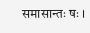समासान्तः षः ।